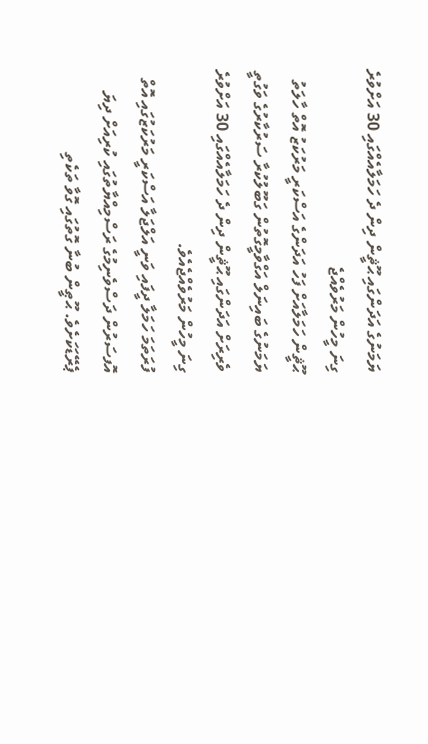ޔަމަނުގެ އަދަންގައި ޙޫޘީން ދިން ދެ ހަމަލާއެއްގައި 30 އަށްވުރެ ގިނަ މީހުން މަރުވެއްޖެ
ޙޫޘީން ހަމަލާއަށް ފަހު އަދަންގެ އަސްކަރީ މަރުކަޒު އޮތް ހާލަތު
ޔަމަނުގެ ބައިނަލް އަގްވާމީގޮތުން ގަބޫލުކުރާ ސަރުކާރުގެ ވަގުތީ ވެރިރަށް އަދަންގައި ޙޫޘީން ދިން ދެ ހަމަލާއެއްގައި 30 އަށްވުރެ ގިނަ މީހުން މަރުވެއްޖެއެވެ.
ފުރަތަމަ ހަމަލާ ދީފައި ވަނީ އަލްޖަލާ އަސްކަރީ މަރުކަޒުގައި އޮތް އޮފސަރުން ދަސްވެނިމުގެ ރަސްމިއްޔާތުގައި ކުރިއަށް ދިޔަ ޕެރޭޑަކަށެވެ. ޙޫޠީން ބުނާ ގޮތުގައި ގޮވާ ތަކެތި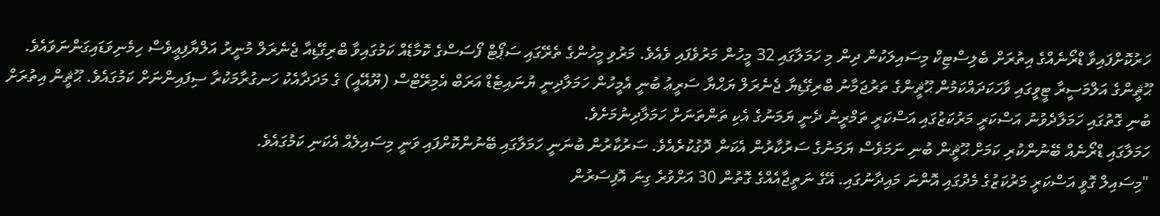ހަރުކޮށްފައިވާ ޑްރޯނެއްގެ އިތުރަށް ބެލިސްޓިކް މިސައިލަކުން ދިން މި ހަމަލާގައި 32 މީހުން މަރުވެފައި ވެއެވެ. މަރުވި މީހުންގެ ތެރޭގައި ސަޕޯޓް ފޯސަސްގެ ކޮމާޑެއް ކަމުގައިވާ ބްރިގޭޑިއާ ޖެނެރަލް މުނީރު އަލްޔާފިޢީވެސް ހިމެނިވަޑައިގަންނަވައެވެ.
ޙޫޘީންގެ އަލްމަސީރާ ޓީވީގައި ވާހަކަދައްކަމުން ޙޫޘީންގެ ތަރުޖަމާނު ބްރިގޭޑިޔާ ޖެނެރަލް ޔަޙްޔާ ސަރީޢު ބުނީ އެމީހުން ހަމަލާދިނީ ޔުނައިޓެޑް އަރަބް އެމިރޭޓްސް (ޔޫއޭއީ) ގެ މަދަދާއެކު ހަނގުރާމަކުރާ ސިފައިންނަށް ކަމުގައެވެ. ޙޫޘީން އިތުރަށް ބުނި ގޮތުގައި ހަމަލާދެވުނު އަސްކަރީ މަރުކަޒުގައި އަސްކަރީ ތަމްރީނު ދެނީ ޔަމަނުގެ އެކި ތަންތަނަށް ހަމަލާދިނުމަށެވެ.
ހަމަލާގައި ޑްރޯނެއް ބޭނުންކުރި ކަމަށް ޙޫޘީން ބުނި ނަމަވެސް ޔަމަނުގެ ސަރުކާރުން އެކަން ދޮގުކުރެއެވެ. ސަރުކާރުން ބުނަނީ ހަމަލާގައި ބޭނުންކޮށްފައި ވަނީ މިސައިލެއް އެކަނި ކަމުގައެވެ.
"މިސައިލް ގޮވީ އަސްކަރީ މަރުކަޒުގެ މެދުގައި އޮންނަ މައިދާނުގައި. އޭގެ ނަތީޖާއެއްގެ ގޮތުން 30 އަށްވުރެ ގިނަ އޮފިސަރުން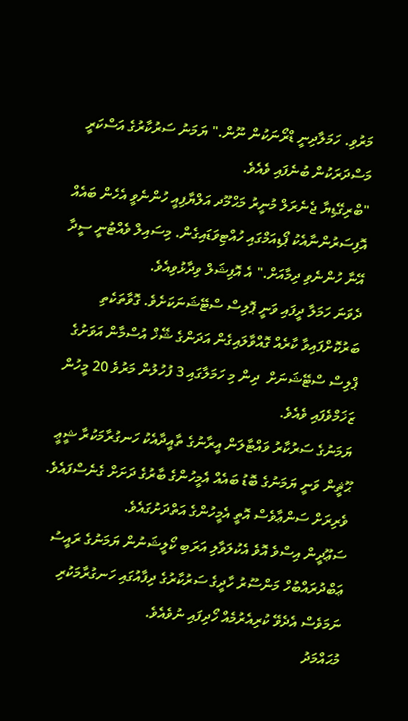މަރުވި. ހަމަލާދިނީ ޑްރޯނަކުން ނޫން." ޔަމަނު ސަރުކާރުގެ އަސްކަރީ މަސްދަރަކުން ބުނެފައި ވެއެވެ.
"ބްރިގޭޑިޔާ ޖެނެރަލް މުނީރު މަޙްމޫދ އަލްޔާފިއީ ހުންނެވީ އެހެން ބައެއް އޮފިސަރުންނާއެކު ޕޯޑިއަމްގައި ހުއްޓިވަޑައިގެން. މިސައިލް ވެއްޓުނީ ސީދާ އޭނާ ހުންނެވި ދިމާއަށް." އެ އޮފިޝަލް ވިދާޅުވިއެވެ.
ދެވަނަ ހަމަލާ ދީފައި ވަނީ ޕޮލިސް ސްޓޭޝަނަކަށެވެ. ގޮވާތަކެތި ބަރުކޮށްފައިވާ ކާރެއް ގޮއްވާލައިގެން އަދަންގެ ޝޭޚް އުސްމާން އަވަށުގެ ޕްލިސް ސްޓޭޝަނަށް  ދިން މި ހަމަލާގައި 3 ފުހުލުން މަރުވެ 20 މީހުން ޒަޚަމްވެފައި ވެއެވެ.
ޔަމަނުގެ ސަރުކާރު ވައްޓާލަން އީރާނުގެ ތާއީދާއެކު ހަނގުރާމަކުރާ ޝީޢީ ޙޫޘީން ވަނީ ޔަމަނުގެ ބޮޑު ބައެއް އެމީހުންގެ ބާރުގެ ދަށަށް ގެނެސްފައެވެ. ވެރިރަށް ސަންޢާވެސް އޮތީ އެމީހުންގެ އަތްދަށުގައެވެ.
ސަޢޫދީން އިސްވެ އޮވެ އެކުލަވާލި އަރަބި ކޯލީޝަނުން ޔަމަނުގެ ރައީސު ޢަބްދުރައްބުހް މަންސޫރު ހާދީގެ ސަރުކާރުގެ ދިފާއުގައި ހަނގުރާމަކުރި ނަމަވެސް އެދެވޭ ކުރިއެރުމެއް ހޯދިފައި ނުވެއެވެ.
މުޙައްމަދު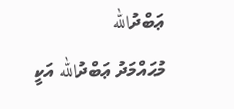ޢަބްދުالله
މުޙައްމަދު ޢަބްދުالله އަކީ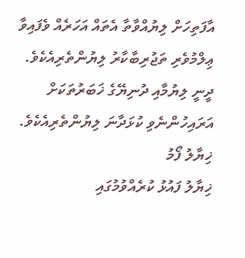އާފަތިހަށް ލިޔުއްވާތާ އެތައް އަހަރެއް ވެފައިވާ ޢިލްމުވެރި ތަޖުރިބާކާރު ލިޔުންތެރިއެކެވެ. ދީނީ ލިޔުމާއި ދުނިޔޭގެ ޚަބަރުތަކަށް އަރައިހުންނެވި ކުޅަދާނަ ލިޔުންތެރިއެކެވެ.
ޚިޔާލު ފޯމު
ޚިޔާލު ފައުޅު ކުރެއްވުމުގައި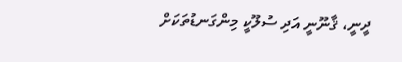ދީނީ، ޤާނޫނީ އަދި ސުލޫކީ މިންގަނޑުތަކަށް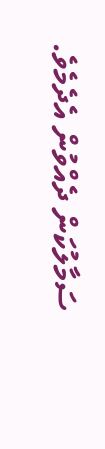ސަމާލުކަން ދެއްވުން އެދެމެވެ.